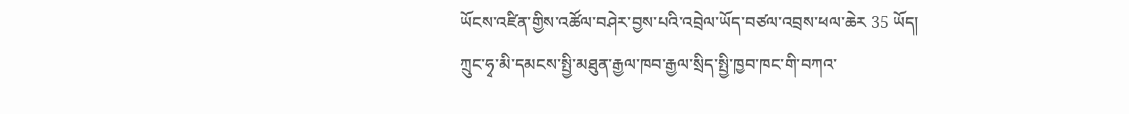ཡོངས་འཛིན་གྱིས་འཚོལ་བཤེར་བྱས་པའི་འབྲེལ་ཡོད་བཙལ་འབྲས་ཕལ་ཆེར 35 ཡོད།
ཀྲུང་ཧྭ་མི་དམངས་སྤྱི་མཐུན་རྒྱལ་ཁབ་རྒྱལ་སྲིད་སྤྱི་ཁྱབ་ཁང་གི་བཀའ་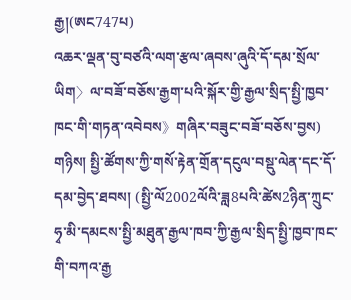རྒྱ།(ཨང747པ)
འཆར་ལྡན་བུ་བཙའི་ལག་རྩལ་ཞབས་ཞུའི་དོ་དམ་སྲོལ་ཡིག〉ལ་བཟོ་བཅོས་རྒྱག་པའི་སྐོར་གྱི་རྒྱལ་སྲིད་སྤྱི་ཁྱབ་ཁང་གི་གཏན་འབེབས》གཞིར་བཟུང་བཟོ་བཅོས་བྱས) གཉིས། སྤྱི་ཚོགས་ཀྱི་གསོ་རྟེན་གྲོན་དངུལ་བསྡུ་ལེན་དང་དོ་དམ་བྱེད་ཐབས། (སྤྱི་ལོ2002ལོའི་ཟླ8པའི་ཚེས2ཉིན་ཀྲུང་ཧྭ་མི་དམངས་སྤྱི་མཐུན་རྒྱལ་ཁབ་ཀྱི་རྒྱལ་སྲིད་སྤྱི་ཁྱབ་ཁང་གི་བཀའ་རྒྱ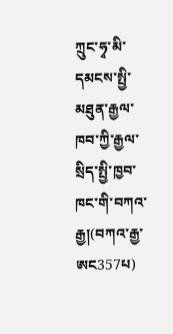ཀྲུང་ཧྭ་མི་དམངས་སྤྱི་མཐུན་རྒྱལ་ཁབ་ཀྱི་རྒྱལ་སྲིད་སྤྱི་ཁྱབ་ཁང་གི་བཀའ་རྒྱ།(བཀའ་རྒྱ་ཨང357པ)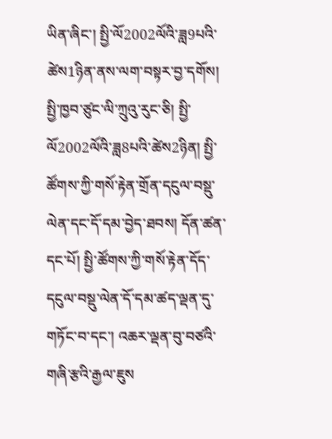ཡིན་ཞིང་། སྤྱི་ལོ2002ལོའི་ཟླ9པའི་ཚེས1ཉིན་ནས་ལག་བསྟར་བྱ་དགོས། སྤྱི་ཁྱབ་ཙུང་ལི་ཀྲུའུ་རུང་ཅི། སྤྱི་ལོ2002ལོའི་ཟླ8པའི་ཚེས2ཉིན། སྤྱི་ཚོགས་ཀྱི་གསོ་རྟེན་གྲོན་དངུལ་བསྡུ་ལེན་དང་དོ་དམ་བྱེད་ཐབས། དོན་ཚན་དང་པོ། སྤྱི་ཚོགས་ཀྱི་གསོ་རྟེན་དོད་དངུལ་བསྡུ་ལེན་དོ་དམ་ཚད་ལྡན་དུ་གཏོང་བ་དང་། འཆར་ལྡན་བུ་བཙའི་གཞི་རྩའི་རྒྱལ་ཇུས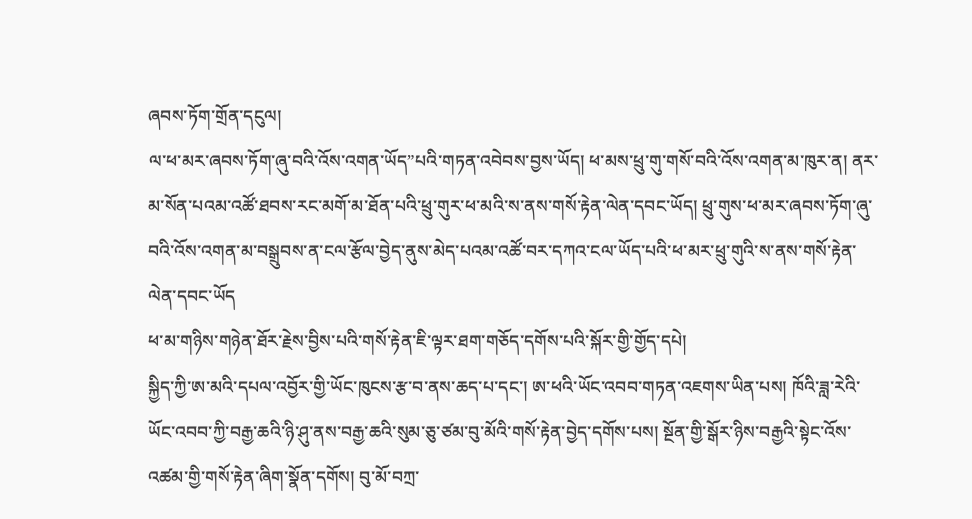ཞབས་ཏོག་གྲོན་དངུལ།
ལ་ཕ་མར་ཞབས་ཏོག་ཞུ་བའི་འོས་འགན་ཡོད”པའི་གཏན་འབེབས་བྱས་ཡོད། ཕ་མས་ཕྲུ་གུ་གསོ་བའི་འོས་འགན་མ་ཁུར་ན། ནར་མ་སོན་པའམ་འཚོ་ཐབས་རང་མགོ་མ་ཐོན་པའི་ཕྲུ་གུར་ཕ་མའི་ས་ནས་གསོ་རྟེན་ལེན་དབང་ཡོད། ཕྲུ་གུས་ཕ་མར་ཞབས་ཏོག་ཞུ་བའི་འོས་འགན་མ་བསྒྲུབས་ན་ངལ་རྩོལ་བྱེད་ནུས་མེད་པའམ་འཚོ་བར་དཀའ་ངལ་ཡོད་པའི་ཕ་མར་ཕྲུ་གུའི་ས་ནས་གསོ་རྟེན་ལེན་དབང་ཡོད
ཕ་མ་གཉིས་གཉེན་ཐོར་རྗེས་བྱིས་པའི་གསོ་རྟེན་ཇི་ལྟར་ཐག་གཅོད་དགོས་པའི་སྐོར་གྱི་གྱོད་དཔེ།
སྐྱིད་ཀྱི་ཨ་མའི་དཔལ་འབྱོར་གྱི་ཡོང་ཁུངས་རྩ་བ་ནས་ཆད་པ་དང་། ཨ་ཕའི་ཡོང་འབབ་གཏན་འཇགས་ཡིན་པས། ཁོའི་ཟླ་རེའི་ཡོང་འབབ་ཀྱི་བརྒྱ་ཆའི་ཉི་ཤུ་ནས་བརྒྱ་ཆའི་སུམ་ཅུ་ཙམ་བུ་མོའི་གསོ་རྟེན་བྱེད་དགོས་པས། སྔོན་གྱི་སྒོར་ཉིས་བརྒྱའི་སྟེང་འོས་འཚམ་གྱི་གསོ་རྟེན་ཞིག་སྣོན་དགོས། བུ་མོ་བཀྲ་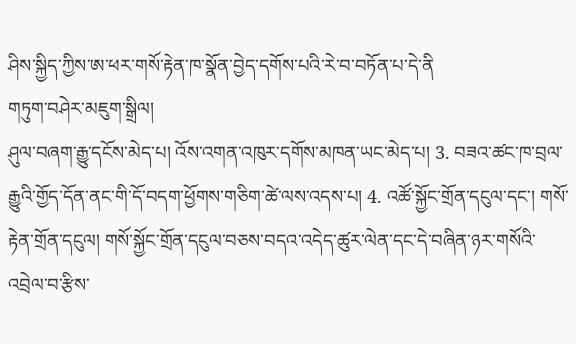ཤིས་སྐྱིད་ཀྱིས་ཨ་ཕར་གསོ་རྟེན་ཁ་སྣོན་བྱེད་དགོས་པའི་རེ་བ་བཏོན་པ་དེ་ནི
གཏུག་བཤེར་མཇུག་སྒྲིལ།
ཤུལ་བཞག་རྒྱུ་དངོས་མེད་པ། འོས་འགན་འཁུར་དགོས་མཁན་ཡང་མེད་པ། 3. བཟའ་ཚང་ཁ་བྲལ་རྒྱུའི་གྱོད་དོན་ནང་གི་དོ་བདག་ཕྱོགས་གཅིག་ཚེ་ལས་འདས་པ། 4. འཚོ་སྐྱོང་གྲོན་དངུལ་དང་། གསོ་རྟེན་གྲོན་དངུལ། གསོ་སྐྱོང་གྲོན་དངུལ་བཅས་བདའ་འདེད་ཚུར་ལེན་དང་དེ་བཞིན་ཉར་གསོའི་འབྲེལ་བ་རྩིས་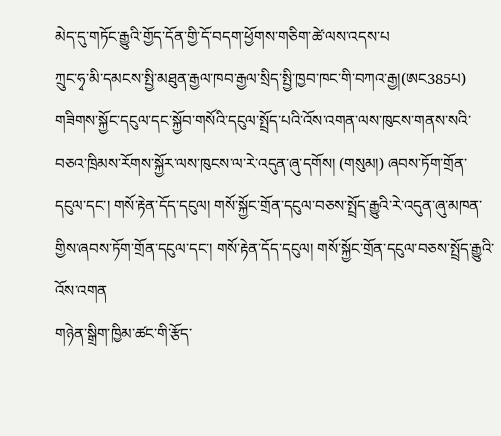མེད་དུ་གཏོང་རྒྱུའི་གྱོད་དོན་གྱི་དོ་བདག་ཕྱོགས་གཅིག་ཚེ་ལས་འདས་པ
ཀྲུང་ཧྭ་མི་དམངས་སྤྱི་མཐུན་རྒྱལ་ཁབ་རྒྱལ་སྲིད་སྤྱི་ཁྱབ་ཁང་གི་བཀའ་རྒྱ།(ཨང385པ)
གཟིགས་སྐྱོང་དངུལ་དང་སྐྱོབ་གསོའི་དངུལ་སྤྲོད་པའི་འོས་འགན་ལས་ཁུངས་གནས་སའི་བཅའ་ཁྲིམས་རོགས་སྐྱོར་ལས་ཁུངས་ལ་རེ་འདུན་ཞུ་དགོས། (གསུམ།) ཞབས་ཏོག་གྲོན་དངུལ་དང་། གསོ་རྟེན་དོད་དངུལ། གསོ་སྐྱོང་གྲོན་དངུལ་བཅས་སྤྲོད་རྒྱུའི་རེ་འདུན་ཞུ་མཁན་གྱིས་ཞབས་ཏོག་གྲོན་དངུལ་དང་། གསོ་རྟེན་དོད་དངུལ། གསོ་སྐྱོང་གྲོན་དངུལ་བཅས་སྤྲོད་རྒྱུའི་འོས་འགན
གཉེན་སྒྲིག་ཁྱིམ་ཚང་གི་རྩོད་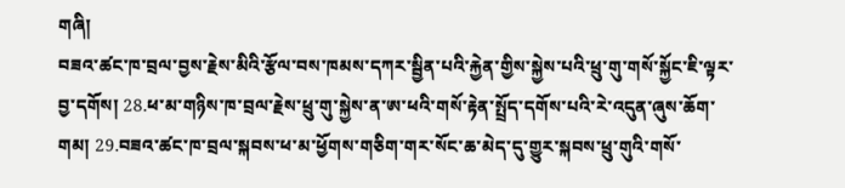གཞི།
བཟའ་ཚང་ཁ་བྲལ་བྱས་རྗེས་མིའི་རྩོལ་བས་ཁམས་དཀར་སྦྱིན་པའི་རྐྱེན་གྱིས་སྐྱེས་པའི་ཕྲུ་གུ་གསོ་སྐྱོང་ཇི་ལྟར་བྱ་དགོས། 28.ཕ་མ་གཉིས་ཁ་བྲལ་རྗེས་ཕྲུ་གུ་སྐྱེས་ན་ཨ་ཕའི་གསོ་རྟེན་སྤྲོད་དགོས་པའི་རེ་འདུན་ཞུས་ཆོག་གམ། 29.བཟའ་ཚང་ཁ་བྲལ་སྐབས་ཕ་མ་ཕྱོགས་གཅིག་གར་སོང་ཆ་མེད་དུ་གྱུར་སྐབས་ཕྲུ་གུའི་གསོ་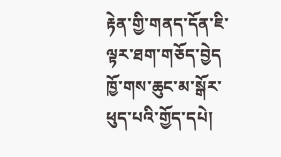རྟེན་གྱི་གནད་དོན་ཇི་ལྟར་ཐག་གཅོད་བྱེད
ཁྱོ་གས་ཆུང་མ་སྒོར་ཕུད་པའི་གྱོད་དཔེ།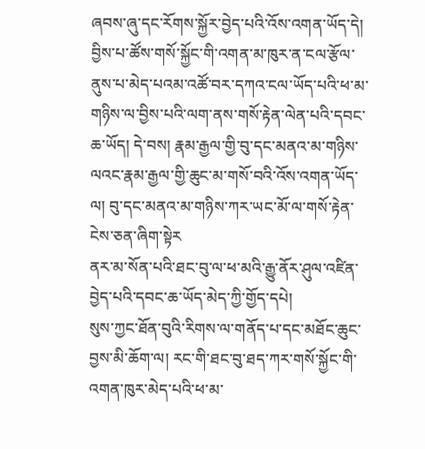ཞབས་ཞུ་དང་རོགས་སྐྱོར་བྱེད་པའི་འོས་འགན་ཡོད་དེ། བྱིས་པ་ཚོས་གསོ་སྐྱོང་གི་འགན་མ་ཁུར་ན་ངལ་རྩོལ་ནུས་པ་མེད་པའམ་འཚོ་བར་དཀའ་ངལ་ཡོད་པའི་ཕ་མ་གཉིས་ལ་བྱིས་པའི་ལག་ནས་གསོ་རྟེན་ལེན་པའི་དབང་ཆ་ཡོད། དེ་བས། རྣམ་རྒྱལ་གྱི་བུ་དང་མནའ་མ་གཉིས་ལའང་རྣམ་རྒྱལ་གྱི་ཆུང་མ་གསོ་བའི་འོས་འགན་ཡོད་ལ། བུ་དང་མནའ་མ་གཉིས་ཀར་ཡང་མོ་ལ་གསོ་རྟེན་ངེས་ཅན་ཞིག་སྟེར
ནར་མ་སོན་པའི་ཐང་བུ་ལ་ཕ་མའི་རྒྱུ་ནོར་ཤུལ་འཛིན་བྱེད་པའི་དབང་ཆ་ཡོད་མེད་ཀྱི་གྱོད་དཔེ།
སུས་ཀྱང་ཐོན་བུའི་རིགས་ལ་གནོད་པ་དང་མཐོང་ཆུང་བྱས་མི་ཆོག་ལ། རང་གི་ཐང་བུ་ཐད་ཀར་གསོ་སྐྱོང་གི་འགན་ཁུར་མེད་པའི་ཕ་མ་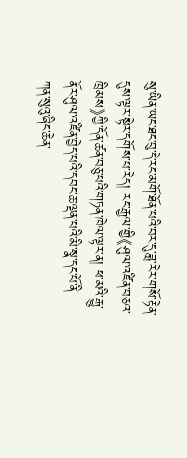སུ་ཡིན་ཡང་ཐང་བུ་དེ་རང་མགོ་ཐོན་པའི་བར་དུ་ཟླ་རེར་གསོ་རྟེན་དུས་ལྟར་སྟེར་དགོས་པ་རེད། རང་རྒྱལ་གྱི《ཤུལ་འཛིན་བཅའ་ཁྲིམས》ཀྱི་དོན་ཚན་བཅུ་པའི་གཏན་ཁེལ་ལྟར་ན། ཕ་མའི་རྒྱུ་ནོར་ཤུལ་འཛིན་བྱེད་པའི་དབང་ཆ་ལྡན་པའི་མི་སྣ་དང་པོ་ནི
ཀན་སུའུ་ཞིང་ཆེན་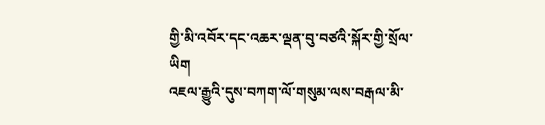གྱི་མི་འབོར་དང་འཆར་ལྡན་བུ་བཙའི་སྐོར་གྱི་སྲོལ་ཡིག
འཇལ་རྒྱུའི་དུས་བཀག་ལོ་གསུམ་ལས་བརྒལ་མི་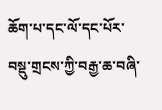ཆོག་པ་དང་ལོ་དང་པོར་བསྡུ་གྲངས་ཀྱི་བརྒྱ་ཆ་བཞི་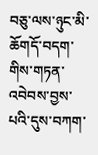བཅུ་ལས་ཉུང་མི་ཆོགདོ་བདག་གིས་གཏན་འབེབས་བྱས་པའི་དུས་བཀག་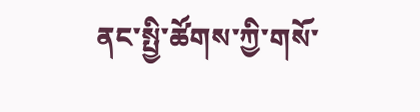ནང་སྤྱི་ཚོགས་ཀྱི་གསོ་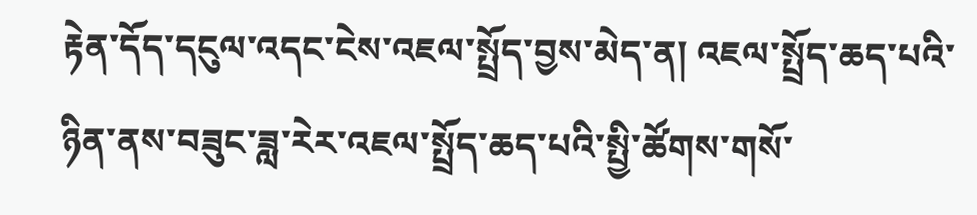རྟེན་དོད་དངུལ་འདང་ངེས་འཇལ་སྤྲོད་བྱས་མེད་ན། འཇལ་སྤྲོད་ཆད་པའི་ཉིན་ནས་བཟུང་ཟླ་རེར་འཇལ་སྤྲོད་ཆད་པའི་སྤྱི་ཚོགས་གསོ་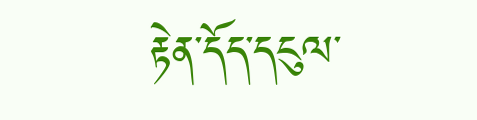རྟེན་དོད་དངུལ་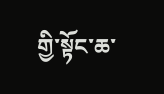གྱི་སྟོང་ཆ་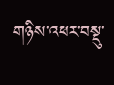གཉིས་འཕར་བསྡུ་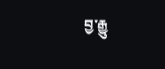བྱ་རྒྱུ